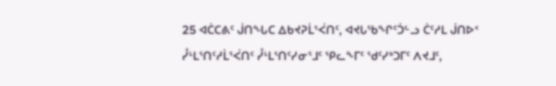25 ᐊᑖᑕᕕᑦ ᒎᑎᖓᑕ ᐃᑲᔪᕈᒫᕐᐹᑎᑦ, ᐊᔪᒐᖃᖏᑦᑑᓪᓗ ᑖᑦᓱᒪ ᒎᑎᐅᑉ ᓮᒻᒪᕐᑎᑦᓱᒫᕐᐹᑎᑦ ᓮᒻᒪᕐᑎᑦᓯᓂᕐᒧᑦ ᕿᓚᖕᒥᑦ ᖁᑦᓯᒃᑐᒥᑦ ᐱᔪᒧᑦ,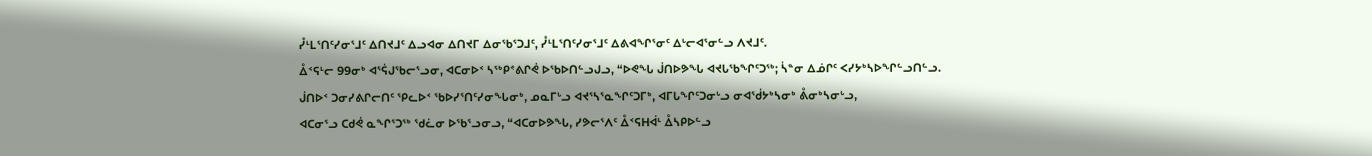ᓮᒻᒪᕐᑎᑦᓯᓂᕐᒧᑦ ᐃᑎᔪᒧᑦ ᐃᓗᐊᓂ ᐃᑎᔪᒥ ᐃᓂᖃᕐᑐᒧᑦ, ᓮᒻᒪᕐᑎᑦᓯᓂᕐᒧᑦ ᐃᕕᐊᖏᕐᓂᑦ ᐃᒡᓕᐊᕐᓂᓪᓗ ᐱᔪᒧᑦ.
ᐂᑉᕋᒻᓕ 99ᓂᒃ ᐊᕐᕌᒍᖃᓕᕐᓗᓂ, ᐊᑕᓂᐅᑉ ᓴᖅᑭᕝᕕᒋᕚ ᐅᖃᐅᑎᓪᓗᒍᓗ, “ᐅᕙᖓ ᒎᑎᐅᕗᖓ ᐊᔪᒐᖃᖏᑦᑐᖅ; ᓵᓐᓂ ᐃᓅᒋᑦ ᐸᓯᔭᒃᓴᐅᖏᓪᓗᑎᓪᓗ.
ᒎᑎᐅᑉ ᑐᓂᓯᕕᒋᓕᑎᑦ ᕿᓚᐅᑉ ᖃᐅᓯᕐᑎᑦᓯᓂᖓᓂᒃ, ᓄᓇᒥᒡᓗ ᐊᔪᕐᓴᕐᓇᖏᑦᑐᒥᒃ, ᐊᒥᒐᖏᑦᑐᓂᒡᓗ ᓂᐊᖂᔭᒃᓴᓂᒃ ᕔᓂᒃᓴᓂᒡᓗ,
ᐊᑕᓂᕐᓗ ᑕᑯᕚ ᓇᖏᕐᑐᖅ ᖁᓛᓂ ᐅᖃᕐᓗᓂᓗ, “ᐊᑕᓂᐅᕗᖓ, ᓯᕗᓕᕐᐱᑦ ᐂᑉᕋᕼᐋᒻ ᐂᓴᑭᐅᓪᓗ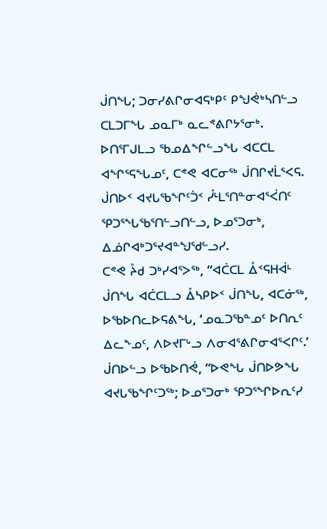ᒎᑎᖓ; ᑐᓂᓯᕕᒋᓂᐊᕋᒃᑭᑦ ᑭᖑᕚᒃᓴᑎᓪᓗ ᑕᒪᑐᒥᖓ ᓄᓇᒥᒃ ᓇᓚᕝᕕᒋᔭᕐᓂᒃ.
ᐅᑎᕐᒥᒍᒪᓗ ᖃᓄᐃᖏᓪᓗᖓ ᐊᑕᑕᒪ ᐊᖏᕐᕋᖓᓄᑦ, ᑕᕝᕙ ᐊᑕᓂᖅ ᒎᑎᒋᔪᒫᕐᐸᕋ.
ᒎᑎᐅᑉ ᐊᔪᒐᖃᖏᑦᑑᑉ ᓮᒻᒪᕐᑎᓐᓂᐊᕐᐹᑎᑦ ᕿᑐᕐᖓᖃᕐᑎᓪᓗᑎᓪᓗ, ᐅᓄᕐᑐᓂᒃ, ᐃᓅᒋᐊᒃᑐᕐᔪᐊᓐᖑᖁᓪᓗᓯ.
ᑕᕝᕙ ᔧᑯ ᑐᒃᓯᐊᕐᐳᖅ, “ᐊᑖᑕᒪ ᐂᑉᕋᕼᐋᒻ ᒎᑎᖓ ᐊᑖᑕᒪᓗ ᐂᓴᑭᐅᑉ ᒎᑎᖓ, ᐊᑕᓃᖅ, ᐅᖃᐅᑎᓚᐅᕋᕕᖓ, ‘ᓄᓇᑐᖃᓐᓄᑦ ᐅᑎᕆᑦ ᐃᓚᖕᓄᑦ, ᐱᐅᔪᒥᒡᓗ ᐱᓂᐊᕐᕕᒋᓂᐊᕐᐸᒋᑦ.’
ᒎᑎᐅᓪᓗ ᐅᖃᐅᑎᕚ, “ᐅᕙᖓ ᒎᑎᐅᕗᖓ ᐊᔪᒐᖃᖏᑦᑐᖅ; ᐅᓄᕐᑐᓂᒃ ᕿᑐᕐᖏᐅᕆᑦᓯ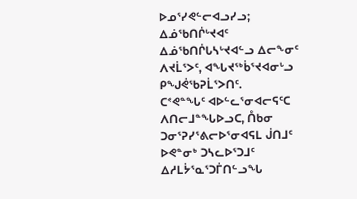ᐅᓄᕐᓯᕙᓪᓕᐊᓗᓯᓗ; ᐃᓅᖃᑎᒌᒡᔪᐊᑦ ᐃᓅᖃᑎᒌᒐᓴᒡᔪᐊᓪᓗ ᐃᓕᖕᓂᑦ ᐱᔪᒫᕐᐳᑦ, ᐊᖓᔪᖅᑳᕐᔪᐊᓂᒡᓗ ᑭᖑᕚᖃᕈᒫᕐᐳᑎᑦ.
ᑕᕝᕙᓐᖓᑦ ᐊᐅᓪᓚᕐᓂᐊᓕᕋᑦᑕ ᐱᑎᓕᒧᓐᖓᐅᓗᑕ, ᑍᑲᓂ ᑐᓂᕐᕈᓯᕐᕕᓕᐅᕐᓂᐊᕋᒪ ᒎᑎᒧᑦ ᐅᕙᓐᓂᒃ ᑐᓴᓚᐅᕐᑐᒧᑦ ᐃᓱᒪᔮᕐᓇᕐᑐᒦᑎᓪᓗᖓ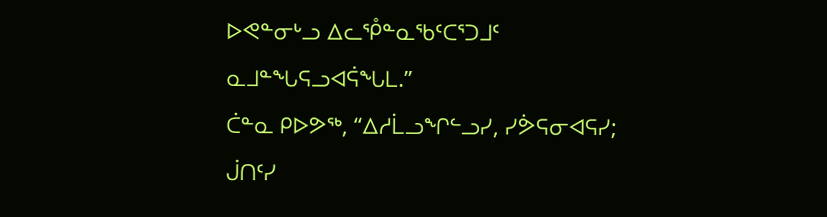ᐅᕙᓐᓂᒡᓗ ᐃᓚᕾᓐᓇᖃᑦᑕᕐᑐᒧᑦ ᓇᒧᓐᖓᕋᓗᐊᕌᖓᒪ.”
ᑖᓐᓇ ᑭᐅᕗᖅ, “ᐃᓱᒫᓗᖏᓪᓗᓯ, ᓯᕘᕋᓂᐊᕋᓯ; ᒎᑎᑦᓯ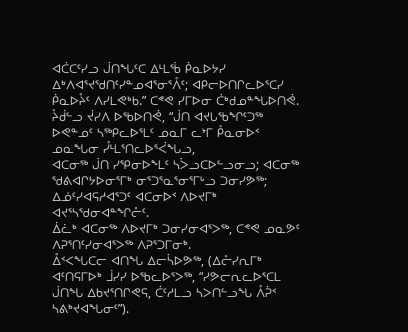ᐊᑖᑕᑦᓯᓗ ᒎᑎᖓᑦᑕ ᐃᒻᒪᖄ ᑮᓇᐅᔭᓯ ᐃᒃᐱᐊᕐᔪᖁᑎᑦᓯᓐᓄᐊᕐᓂᕐᐰᑦ; ᐊᑭᓕᐅᑎᒋᓚᐅᕐᑕᓯ ᑮᓇᐅᔧᑦ ᐱᓯᒪᕙᒃᑲ.” ᑕᕝᕙ ᓯᒥᐅᓂ ᑖᒃᑯᓄᓐᖓᐅᑎᕚ.
ᔧᑰᓪᓗ ᔫᓯᐱ ᐅᖃᐅᑎᕚ, “ᒎᑎ ᐊᔪᒐᖃᖏᑦᑐᖅ ᐅᕙᓐᓄᑦ ᓴᖅᑭᓚᐅᕐᒪᑦ ᓄᓇᒥ ᓚᔾᒥ ᑬᓇᓂᐅᑉ ᓄᓇᖓᓂ ᓮᒻᒪᕐᑎᓚᐅᕐᐹᖓᓗ,
ᐊᑕᓂᖅ ᒎᑎ ᓯᕿᓂᐅᖕᒪᑦ ᓴᐴᓗᑕᐅᓪᓗᓂᓗ; ᐊᑕᓂᖅ ᖁᕕᐊᒋᔭᐅᓂᕐᒥᒃ ᓂᕐᑐᕐᓇᕐᓂᕐᒥᒡᓗ ᑐᓂᓯᕗᖅ; ᐃᓅᑦᓯᐊᕋᓱᐊᕐᑐᑦ ᐊᑕᓂᐅᑉ ᐱᐅᔪᒥᒃ ᐊᔪᕐᓴᖁᓂᐊᓐᖏᓔᑦ.
ᐄᓛᒃ ᐊᑕᓂᖅ ᐱᐅᔪᒥᒃ ᑐᓂᓯᓂᐊᕐᐳᖅ, ᑕᕝᕙ ᓄᓇᕗᑦ ᐱᕈᕐᑎᑦᓯᓂᐊᕐᐳᖅ ᐱᕈᕐᑐᒥᓂᒃ.
ᐂᑉᐸᖓᑕᓕ ᐊᑎᖓ ᐃᓕᓵᐅᕗᖅ, (ᐃᓔᓯᕆᒥᒃ ᐊᑦᑎᕋᒥᐅᒃ ᒨᓯᓯ ᐅᖃᓚᐅᕐᐳᖅ, “ᓯᕗᓕᕆᓚᐅᕐᑕᒪ ᒎᑎᖓ ᐃᑲᔪᕐᑎᒋᕙᕋ, ᑖᑦᓱᒪᓗ ᓴᐳᑎᓪᓗᖓ ᐰᕉᑉ ᓴᕕᒃᔪᐊᖓᓂᑦ”).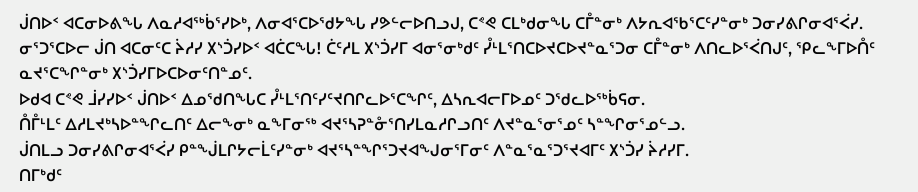ᒎᑎᐅᑉ ᐊᑕᓂᐅᕕᖓ ᐱᓇᓱᐊᖅᑳᕐᓯᐅᒃ, ᐱᓂᐊᕐᑕᐅᖁᔭᖓ ᓯᕗᓪᓕᐅᑎᓗᒍ, ᑕᕝᕙ ᑕᒪᒃᑯᓂᖓ ᑕᒤᓐᓂᒃ ᐱᔭᕆᐊᖃᕐᑕᑦᓯᓐᓂᒃ ᑐᓂᓯᕕᒋᓂᐊᕐᐹᓯ.
ᓂᕐᑐᕐᑕᐅᓕ ᒎᑎ ᐊᑕᓂᑦᑕ ᔩᓱᓯ ᙭ᔅᑑᓯᐅᑉ ᐊᑖᑕᖓ! ᑖᑦᓱᒪ ᙭ᔅᑑᓯᒥ ᐊᓂᕐᓂᒃᑯᑦ ᓮᒻᒪᕐᑎᑕᐅᔪᑕᐅᔪᓐᓇᕐᑐᓂ ᑕᒤᓐᓂᒃ ᐱᑎᓚᐅᕐᐹᑎᒍᑦ, ᕿᓚᖕᒥᐅᑍᑦ ᓇᔪᕐᑕᖏᓐᓂᒃ ᙭ᔅᑑᓯᒥᐅᑕᐅᓂᑦᑎᓐᓄᑦ.
ᐅᑯᐊ ᑕᕝᕙ ᒨᓯᓯᐅᑉ ᒎᑎᐅᑉ ᐃᓄᖁᑎᖓᑕ ᓮᒻᒪᕐᑎᑦᓯᑦᔪᑎᒋᓚᐅᕐᑕᖏᑦ, ᐃᓴᕆᐊᓕᒥᐅᓄᑦ ᑐᖁᓚᐅᖅᑳᕋᓂ.
ᑍᒤᒻᒪᑦ ᐃᓱᒪᔪᒃᓴᐅᓐᖏᓚᑎᑦ ᐃᓕᖕᓂᒃ ᓇᖕᒥᓂᖅ ᐊᔪᕐᓴᕈᓐᓁᕐᑎᓯᒪᓇᓱᒋᓗᑎᑦ ᐱᔪᓐᓇᕐᓂᕐᓄᑦ ᓴᓐᖏᓂᕐᓄᓪᓗ.
ᒎᑎᒪᓗ ᑐᓂᓯᕕᒋᓂᐊᕐᐹᓯ ᑭᓐᖒᒪᒋᔭᓕᒫᑦᓯᓐᓂᒃ ᐊᔪᕐᓴᓐᖏᕐᑐᔪᐊᖑᓂᕐᒥᓂᑦ ᐱᓐᓇᕐᓇᕐᑐᕐᔪᐊᒥᑦ ᙭ᔅᑑᓯ ᔩᓱᓯᒥ.
ᑎᒥᒃᑯᑦ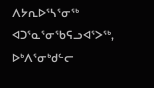ᐱᔭᕆᐅᕐᓴᕐᓂᖅ ᐊᑐᕐᓇᕐᓂᖃᕋᓗᐊᕐᐳᖅ, ᐅᒃᐱᕐᓂᒃᑯᓪᓕ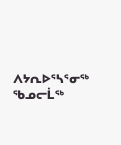ᐱᔭᕆᐅᕐᓴᕐᓂᖅ ᖃᓄᓕᒫᖅ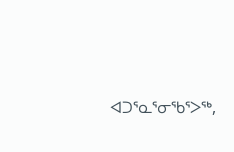ᐊᑐᕐᓇᕐᓂᖃᕐᐳᖅ,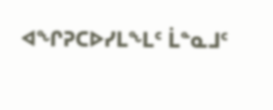ᐊᖏᕈᑕᐅᓯᒪᖕᒪᑦ ᒫᓐᓇᒧᑦ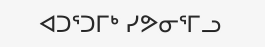ᐊᑐᕐᑐᒥᒃ ᓯᕗᓂᕐᒥᓗ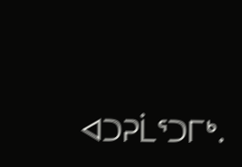ᐊᑐᕈᒫᕐᑐᒥᒃ.